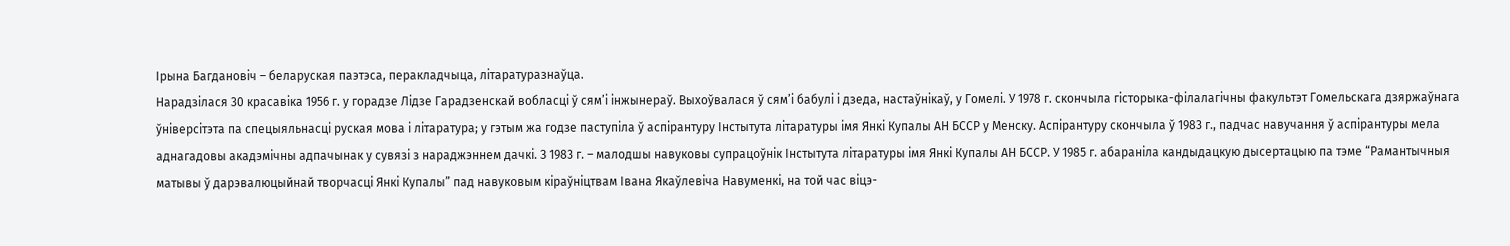Ірына Багдановіч – беларуская паэтэса, перакладчыца, літаратуразнаўца.
Нарадзілася 30 красавіка 1956 г. у горадзе Лідзе Гарадзенскай вобласці ў сям’і інжынераў. Выхоўвалася ў сям’і бабулі і дзеда, настаўнікаў, у Гомелі. У 1978 г. скончыла гісторыка-філалагічны факультэт Гомельскага дзяржаўнага ўніверсітэта па спецыяльнасці руская мова і літаратура; у гэтым жа годзе паступіла ў аспірантуру Інстытута літаратуры імя Янкі Купалы АН БССР у Менску. Аспірантуру скончыла ў 1983 г., падчас навучання ў аспірантуры мела аднагадовы акадэмічны адпачынак у сувязі з нараджэннем дачкі. З 1983 г. – малодшы навуковы супрацоўнік Інстытута літаратуры імя Янкі Купалы АН БССР. У 1985 г. абараніла кандыдацкую дысертацыю па тэме “Рамантычныя матывы ў дарэвалюцыйнай творчасці Янкі Купалы” пад навуковым кіраўніцтвам Івана Якаўлевіча Навуменкі, на той час віцэ-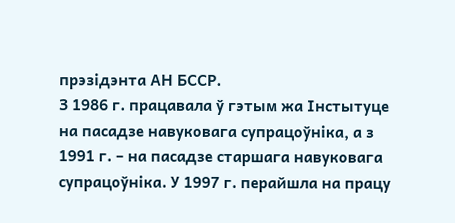прэзідэнта АН БССР.
З 1986 г. працавала ў гэтым жа Інстытуце на пасадзе навуковага супрацоўніка, а з 1991 г. – на пасадзе старшага навуковага супрацоўніка. У 1997 г. перайшла на працу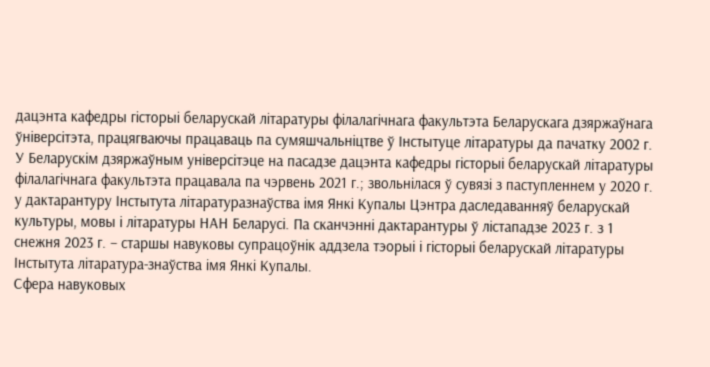дацэнта кафедры гісторыі беларускай літаратуры філалагічнага факультэта Беларускага дзяржаўнага ўніверсітэта, працягваючы працаваць па сумяшчальніцтве ў Інстытуце літаратуры да пачатку 2002 г. У Беларускім дзяржаўным універсітэце на пасадзе дацэнта кафедры гісторыі беларускай літаратуры філалагічнага факультэта працавала па чэрвень 2021 г.; звольнілася ў сувязі з паступленнем у 2020 г. у дактарантуру Інстытута літаратуразнаўства імя Янкі Купалы Цэнтра даследаванняў беларускай культуры, мовы і літаратуры НАН Беларусі. Па сканчэнні дактарантуры ў лістападзе 2023 г. з 1 снежня 2023 г. – старшы навуковы супрацоўнік аддзела тэорыі і гісторыі беларускай літаратуры Інстытута літаратура-знаўства імя Янкі Купалы.
Сфера навуковых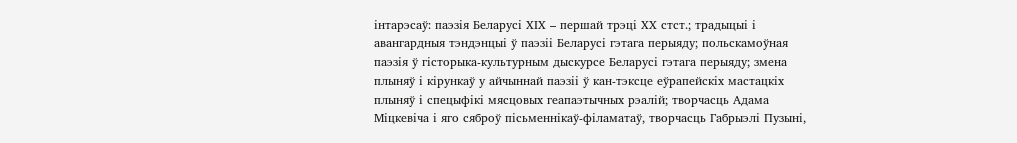інтарэсаў: паэзія Беларусі ХІХ – першай трэці ХХ стст.; традыцыі і авангардныя тэндэнцыі ў паэзіі Беларусі гэтага перыяду; польскамоўная паэзія ў гісторыка-культурным дыскурсе Беларусі гэтага перыяду; змена плыняў і кірункаў у айчыннай паэзіі ў кан-тэксце еўрапейскіх мастацкіх плыняў і спецыфікі мясцовых геапаэтычных рэалій; творчасць Адама Міцкевіча і яго сяброў пісьменнікаў-філаматаў, творчасць Габрыэлі Пузыні,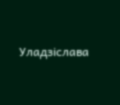Уладзіслава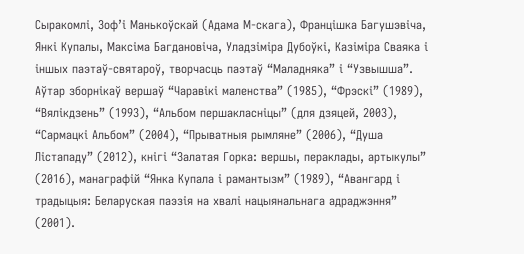Сыракомлі, Зоф’і Манькоўскай (Адама М-скага), Францішка Багушэвіча, Янкі Купалы, Максіма Багдановіча, Уладзіміра Дубоўкі, Казіміра Сваяка і іншых паэтаў-святароў, творчасць паэтаў “Маладняка” і “Узвышша”.
Аўтар зборнікаў вершаў “Чаравікі маленства” (1985), “Фрэскі” (1989), “Вялікдзень” (1993), “Альбом першакласніцы” (для дзяцей, 2003), “Сармацкі Альбом” (2004), “Прыватныя рымляне” (2006), “Душа Лістападу” (2012), кнігі “Залатая Горка: вершы, пераклады, артыкулы” (2016), манаграфій “Янка Купала і рамантызм” (1989), “Авангард і традыцыя: Беларуская паэзія на хвалі нацыянальнага адраджэння” (2001).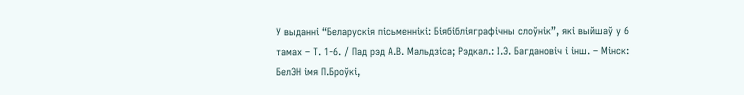У выданні “Беларускія пісьменнікі: Біябібліяграфічны слоўнік”, які выйшаў у 6 тамах – Т. 1-6. / Пад рэд А.В. Мальдзіса; Рэдкал.: І.Э. Багдановіч і інш. – Мінск: БелЭН імя П.Броўкі,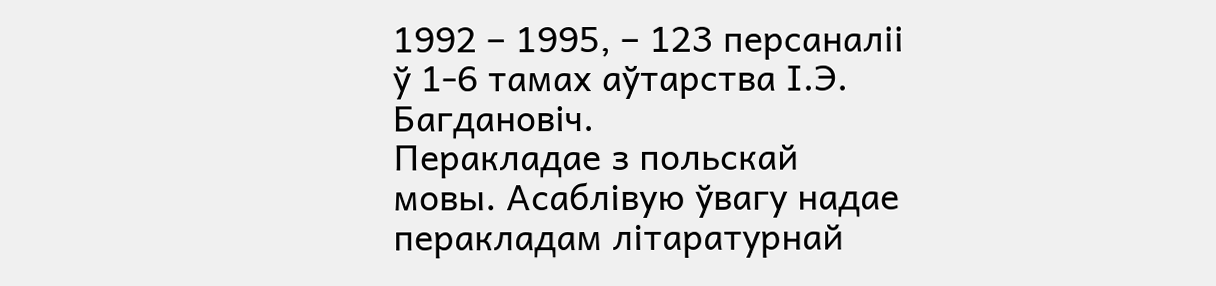1992 – 1995, – 123 персаналіі ў 1-6 тамах аўтарства І.Э. Багдановіч.
Перакладае з польскай мовы. Асаблівую ўвагу надае перакладам літаратурнай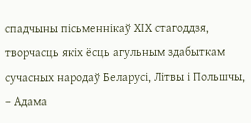спадчыны пісьменнікаў ХІХ стагоддзя, творчасць якіх ёсць агульным здабыткам сучасных народаў Беларусі, Літвы і Польшчы, – Адама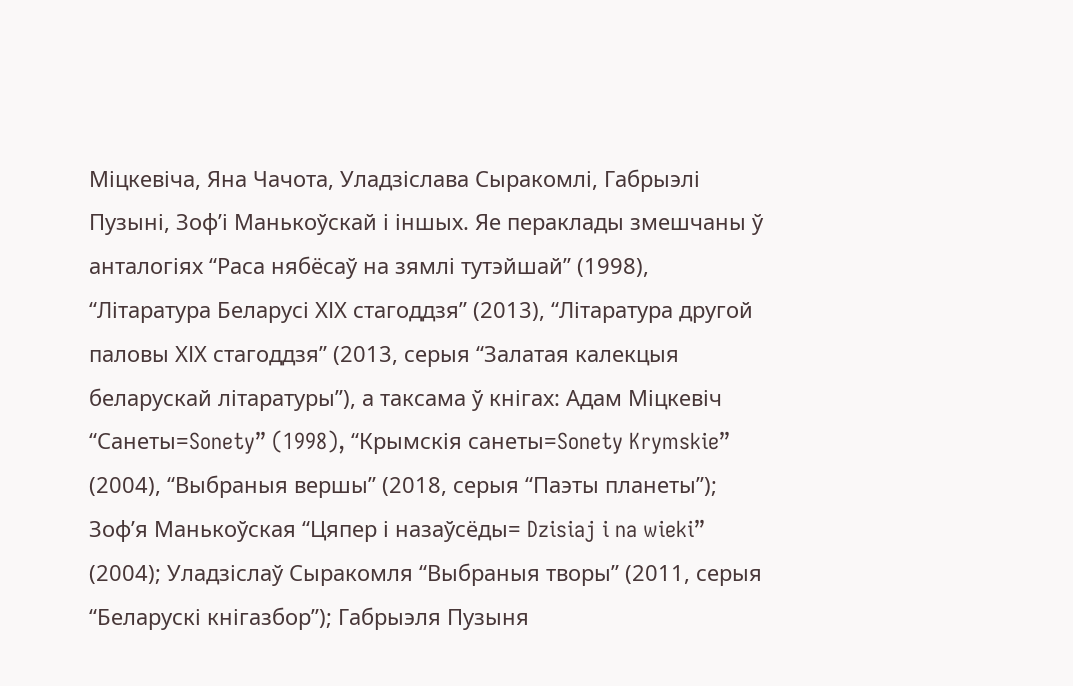Міцкевіча, Яна Чачота, Уладзіслава Сыракомлі, Габрыэлі Пузыні, Зоф’і Манькоўскай і іншых. Яе пераклады змешчаны ў анталогіях “Раса нябёсаў на зямлі тутэйшай” (1998), “Літаратура Беларусі ХІХ стагоддзя” (2013), “Літаратура другой паловы ХІХ стагоддзя” (2013, серыя “Залатая калекцыя беларускай літаратуры”), а таксама ў кнігах: Адам Міцкевіч “Санеты=Sonety” (1998), “Крымскія санеты=Sonety Krymskie” (2004), “Выбраныя вершы” (2018, серыя “Паэты планеты”); Зоф’я Манькоўская “Цяпер і назаўсёды= Dzisiaj i na wieki” (2004); Уладзіслаў Сыракомля “Выбраныя творы” (2011, серыя “Беларускі кнігазбор”); Габрыэля Пузыня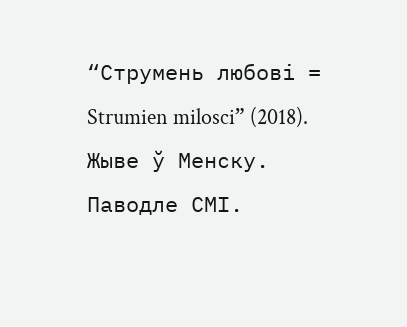“Струмень любові = Strumien milosci” (2018). Жыве ў Менску.
Паводле СМІ.